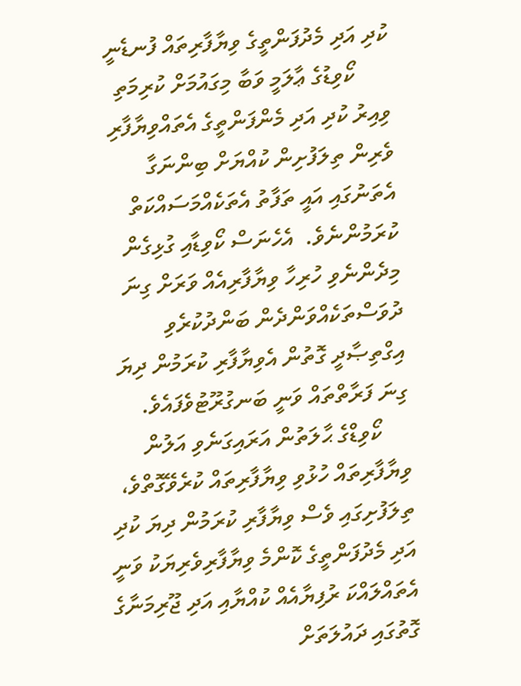ކުދި އަދި މެދުފަންތީގެ ވިޔާފާރިތައް ފުނޑެނީ
      ކޯވިޑުގެ ޢާލަމީ ވަބާ މިގައުމަށް ކުރިމަތި ވިއިރު ކުދި އަދި މެންފަންތީގެ އެތައްވިޔާފާރި ވެރިން ތިލަފުށިން ކުއްޔަށް ބިންނަގާ އެތަނުގައި އައީ ތަފާތު އެތަކެއްމަސައްކަތް ކުރަމުންނެވެ.  އެހެނަސް ކޯވިޑާއި ގުޅިގެން މިދެންނެވި ހުރިހާ ވިޔާފާރިއެއް ވަރަށް ގިނަ ދުވަސްތަކެއްވަންދެން ބަންދުކުރެވި އިގްތިޞާދީ ގޮތުން އެވިޔާފާރި ކުރަމުން ދިޔަ ގިނަ ފަރާތްތައް ވަނީ ބަނގުރޫޓުވެފައެވެ.
     ކޯވިޑްގެ ޙާލަތުން އަރައިގަނެވި އަލުން ވިޔާފާރިތައް ހުޅުވި ވިޔާފާރިތައް ކުރެވޭގޮތްވެ، ތިލަފުށިގައި ވެސް ވިޔާފާރި ކުރަމުން ދިޔަ ކުދި އަދި މެދުފަންތީގެ ކޮންމެ ވިޔާފާރިވެރިޔަކު ވަނީ އެތައްލައްކަ ރުފިޔާއެއް ކުއްޔާއި އަދި ޖޫރިމަނާގެ ގޮތުގައި ދައުލަތަށް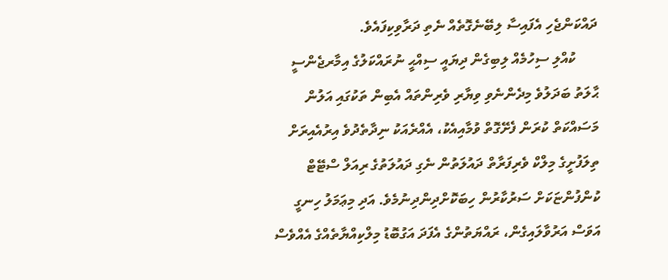ދައްކަންޖެހި އެފައިސާ ލިބޭނެގޮތެއް ނެތި ދަރާވިކިފައެވެ.
      ކުއްލި ސިހުމެއް ލިބިގެން ދިޔައީ ސިއްޙީ ނުރައްކަލުގެ އިމާރޖެންސީ ޙާލަތު ބަދަލުވެ މިދެންނެވި ވިޔާރި ވެރިންތައް އެބިން ތަކުގައި އަލުން މަސައްކަތް ކުރަން ފެށޭގޮތް ވުމާއިއެކު، އެއްރެއަކު ނިދާތެދުވެ އިރުއެއިރަށް ތިލަފުށީގެ މިލްކް ވެރިފަރާތް ދައުލަތުން ނެގި ދައުލަތުގެ ރިއަލް ސްޓޭޓް ކުންފުންޏަކަށް ސަރުކާރުން ހިބަކޮށްދިންދިނުމެވެ. އަދި މިޢަމަލު ހިނގީ އަވަސް އަރުވާލައިގެން، ރައްޔަތުންގެ އެފަދަ އަގުބޮޑު މިލްކިއްޔާތެއްގެ އެއްވެސް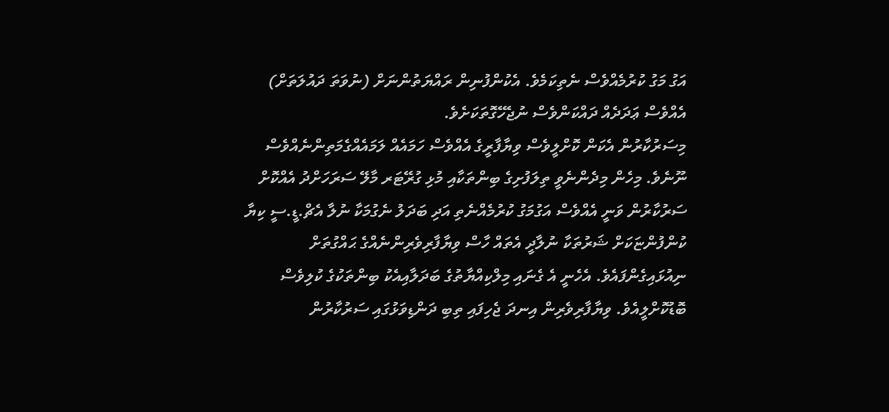އަގު މަގު ކުރުމެއްވެސް ނެތިކަމެވެ. އެކުންފުނިން ރައްޔަތުންނަށް (ނުވަތަ ދައުލަތަށް) އެއްވެސް ޢަދަދެއް ދައްކަންވެސް ނުޖެހޭގޮތަކަށެވެ.
މިސަރުކާރުން އެކަން ކޮށްލީވެސް ވިޔާފާރީގެ އެއްވެސް ހަމައެއް ލަމައެއްގެމަތިންނެއްވެސް ނޫނެވެ. މިހެން މިދެންނެވީ ތިލަފުށިގެ ބިންތަކާއި މުޅި ގުރޭޓަރ މާލޭ ސަރަހަށްދު އެއްކޮށް ސަރުކާރުން ވަނީ އެއްވެސް އަގުމަގު ކުރުމެއްނެތި އަދި ބަދަލު ނެގުމަކާ ނުލާ އެޗް.ޑީ.ސީ ކިޔާ ކުންފުންޏަކަށް ޝަރުތަކާ ނުލާދީ އެތައް ހާސް ވިޔާފާރިވެރިންނެއްގެ ޙައްގުތަށް ނިއުޅައިގެންފައެވެ. އެހެނީ އެ ގެނައި މިލްކިއްޔާތުގެ ބަދަލާއިއެކު ބިންތަކުގެ ކުލިވެސް ބޮޑުކޮށްލީއެވެ. ވިޔާފާރިވެރިން އިނދަ ޖެހިފައި ތިބި ދަންޑިވަޅުގައި ސަރުކާރުން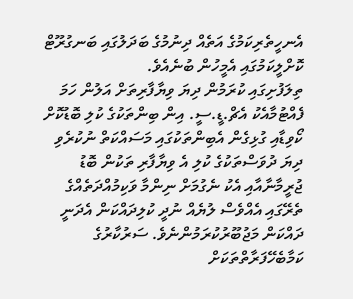އެނހީތެރިކަމުގެ އަތެއް ދިނުމުގެ ބަދަލުގައި ބަނގުރޫޓް ކޮށްލީކަމުގައި އެމީހުން ބުނެއެވެ.
ތިލަފުށިގައި ކުރަމުން ދިޔަ ވިޔާފާރިތަށް އަލުން ހަމަ ފެއްޓުމާއެކު އެޗް.ޑީ.ސީ. އިން ބިންތަކުގެ ކުލި ބޮޑުކޮށް ކޯވިޑާއި ގުޅިގެން އެބިންތަކުގައި މަސައްކަތް ނުކުރެވި ދިޔަ ދުވަސްތަކުގެ ކުލި އެ ވިޔާފާރި ތަކުން ބޮޑު ޖުރީމާނާއާއި އެކު ނެގުމަށް ނިންމާ ވަކިމުއްދަތެއްގެ ތެރޭގައި އެއްވެސް ލުޔެއް ނުދީ ކުލިދައްކަން އެދަނީ ދައްކަން މަޖުބޫރުކުރަމުންނެވެ. ސަރުކާރުގެ ކަމާބެހޭފަރާތްތަކަށް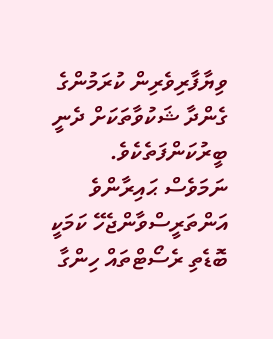ވިޔާފާރިވެރިން ކުރަމުންގެ ގެންދާ ޝަކުވާތަކަށް ދެނީ ބީރުކަންފަތެކެވެ.
ނަމަވެސް ޙައިރާންވެ އަންތަރީސްވާންޖެހޭ ކަމަކީ ބޮޑެތި ރެސޯޓްތައް ހިންގާ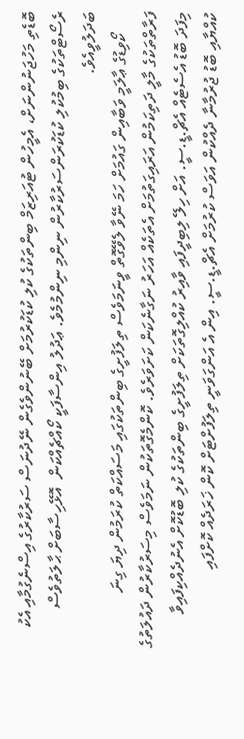ބޮޑެތި މަހުޖަނުންނަށް، އެމީހުން ޓުއަރިޒަމް ބިންތަކުގެ ކުލި ކުޑަކުރުމަށް ބޭނުންވެގެން ނޭދުނަސް ސަރުކާރުގެ އިސްނެގުމާއި އެކު ރެސޯޓްތަކުގެ ބިމުކުލި ކުޑަކުރަންސަރުކާރުން ނިންމި ނިންމުމެވެ. ޢަދުލު އިންސާފަކީ ކޯއްޗެއްކަން  އޮޅޭހިސާބަށް ޙާލަތުވެސް ބަދަލުވީއެވެ.
     ކޯވިޑުގެ ޢާލަމީ ވަބާއިން ގައުމަށް ހަމަ ނޭވާ ލެވޭގޮތް ވީނަމަވެސް ތިލަފުށީގެ ބިންތަކުގައި މަސައްކަތް ކުރަމުން ދިޔަ ގިނަ ފަރާތްތަކުގެ މާލީ ދަތިކަމުން އަރައިގަތުމަށް އެތަކެއް އަހަރު ނަގާނެކަން ކަށަވަރެވެ. ކޮންމެގޮތަކުން ނަމަވެސް މިސަރުކާރުން ދައުލަތުގެ މިފަދަ ބޮޑު އެސެޓެއް އެޗް.ޑީ.ސީ. އަށް ހިލޭ ލިބިދީފައި ވާއިރު ކުއްލިގޮތަކަށް ތިލަފުށީގެ ބިންތަކުގެ ކުލި ބޮޑުކޮށް އެނުދެއްކިފައިވާ ކުއްޔާއި ބޮޑު ޖުރުމާނާ ދެއްކުން އަވަސް ކުރުމަށް އެޗް.ޑީ.ސީ. އިން އެ އަންގަވަނީ ތިލަފުށްޓަށް ކޮން ޚަރަދެއް ކޮށްފައި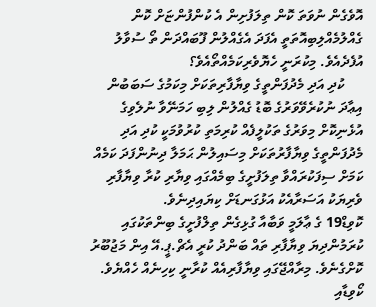އޮވެގެން ނުވަތަ ކޮން ތިލަފުށިން އެ ކުންފުންޏަށް ކޮން ގެއްލުމެއްލިބިއޮތަތީ އެފަދަ އެގެއްލުން ފޫބައްދަން ތޯ ސުވާލު އުފެދެއެވެ. މިކުރަނީ ހެޔޮވެރިކަމެއްތޯއެވެ؟
     ކުދި އަދި މެދުފަންތީގެ ވިޔާފާރިތަކަށް މިކަމުގެ ސަބަބުން އިޢާދަ ނުކުރެވޭވަރުގެ ބޮޑު ގެއްލުން ލިބި ހަމަނޭވާ ނުލެވިގެ އުޅެނިކޮށް މިވަރުގެ ތަކުލީފެއް ކުރިމަތި ކުރުވުމަކީ ކުދި އަދި މެދުފަންތީގެ ވިޔާފާރުތަކަށް މިސައިލުން ޙަމަލާ ދިނުންފަދަ ކަމެއް ކަމަށް ސިފަކުރައްވާ ތިލަފުށީގެ ބިމެއްގައި ވިޔާރި ކުރާ ވިޔާފާރި ވެރިޔަކު އަސަރާއެކު އަޅުގަނޑަށް ކިޔައިދިނެވެ.
ކޮވިޑް19 ގެ ޢާލަމީ ވަބާއާ ގުޅިގެން ތިލްފުށީގެ ބިންތަކުގައި ކުރަމުންދިޔަ ވިޔާފާރި ތައް ބަންދު ކުރީ އެޗް.ޕީ.އޭ އިން މަޖުބޫރު ކޮށްގެނެވެ. މިރާއްޖޭގައި ވިޔާފާރިއެއް ކުރާނީ ކިހިނެއް ހެއްޔެވެ. ކޯވިޑާއި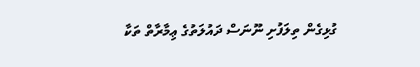ގުޅިގެން ތިލަފުށި ނޫނަސް ދައުލަތުގެ ޢިމާރާތް ތަކާ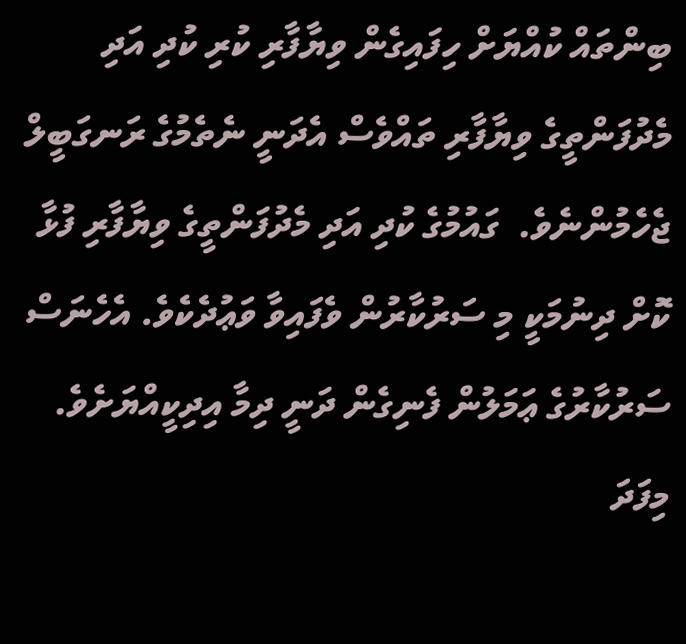ބިންތައް ކުއްޔަށް ހިފައިގެން ވިޔާފާރި ކުރި ކުދި އަދި މެދުފަންތީގެ ވިޔާފާރި ތައްވެސް އެދަނީ ނެތެމުގެ ރަނގަބީލް ޖެހެމުންނެވެ.  ގައުމުގެ ކުދި އަދި މެދުފަންތީގެ ވިޔާފާރި ފުޅާ ކޮށް ދިނުމަކީ މި ސަރުކާރުން ވެފައިވާ ވަޢުދެކެވެ. އެހެނަސް ސަރުކާރުގެ ޢަމަލުން ފެނިގެން ދަނީ ދިމާ އިދިކީއްޔަށެވެ.
މިފަދަ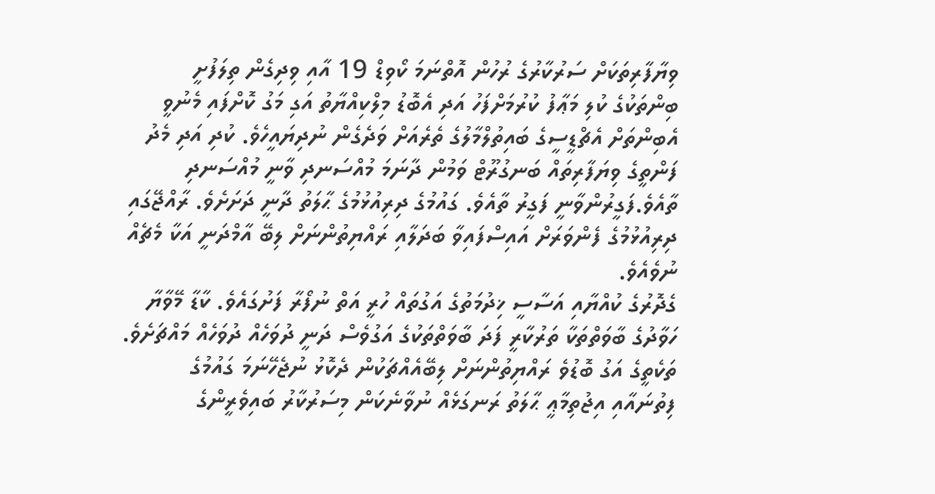ވިޔާފާރިތަކަށް ސަރުކާރުގެ ރުހުން އޮތްނަމަ ކޯވިޑް 19 އާއި ވިދިގެން ތިލަފުށީ ބިންތަކުގެ ކުލި މަޢާފު ކުރުމަށްފަހު އަދި އެބޮޑު މިލްކިއްޔާތު އަގި މަގު ކޮށްފައި މެނުވީ އެބިންތަށް އެޗްޑީސީގެ ބައިތުލްމާލުގެ ތެރެއަށް ވަދެގެން ނުދިޔައީހެވެ. ކުދި އަދި މެދު ފަންތީގެ ވިޔަފާރިތައް ބަނގުރޫޓް ވަމުން ދާނަމަ މުއްސަނދި ވާނީ މުއްސަނދި ތާއެވެ.ފަގީރުންވާނީ ފަގީރު ތާއެވެ. ގައުމުގެ ދިރިއުޅުމުގެ ޙާލަތު ދާނީ ދަށަށެވެ. ރާއްޖޭގައި ދިރިއުޅުމުގެ ފެންވަރަށް އައިސްފައިވާ ބަދަލާއި ރައްޔިތުންނަށް ލިބޭ އާމްދަނީ އަކާ މެޗެއް ނުވެއެވެ.
ގެދޮރުގެ ކުއްޔާއި އަސާސީ ޚިދުމަތުގެ އަގުތައް ހުރީ އަތް ނުފޯރާ ފަށުގައެވެ. ކާޑާ މޭވާޔާ ހަވާދުގެ ބާވަތްތަކާ ތަރުކާރީ ފަދަ ބާވަތްތަކުގެ އަގުވެސް ދަނީ ދުވަހެއް ދުވަހެއް މައްޗަށެވެ. ތަކެތީގެ އަގު ބޮޑުވެ ރައްޔިތުންނަށް ލިބޭއެއްޗަކުން ދެކޮޅު ނުޖެހޭނަމަ ގައުމުގެ ފިތުނައާއި އިޖުތިމާޢީ ޙާލަތު ރަނގަޅެއް ނުވާނެކަން މިސަރުކާރު ބައިވެރީންގެ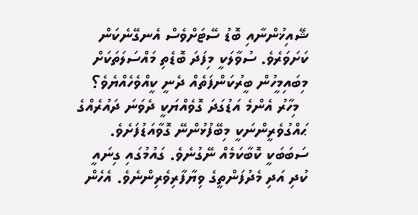ޝޭއިޚުންނާއި ބޮޑު ސޭޓަށްވެސް އެނގޭނެކަން ކަށަވަރެވެ. ސުވާލަކީ މިފަދަ ބޮޑެތި މައްސަލަތަކަށް މިބައިމީހުން ބީރުކަންފަތެއް ދެނީ ކީއްވެހެއްޔެވެ؟
  މިހާރު އެންމެ އަޑުގަދަ ގޮވެއްޔަކީ ދެވަނަ ދައުރެއްގެ ޙައްގުވެރީންނަކީ މިބޭފުޅުންނޭ ގޮވާއަޑުފަށެވެ. ސަބަބަކީ ކޮބާކަމެއް ނޭގުނެވެ. ގައުމުގައި ގިނައީ ކުދި އަދި މެދުފަންތީގެ ވިޔާފާރިވެރިންނެވެ. އެހެން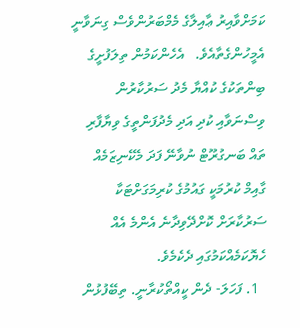ކަމަށްވާއިރު ޢާއިލާގެ މެމްބަރުންވެސް ގިނަވާނީ އެމީހުންގެތާއެވެ.   އެހެންކަމުން ތިލަފުށީގެ ބިންތަކުގެ ކުއްޔާ މެދު ސަރުކާރުން ވިސްނަވާއި ކުދި އަދި މެދުފަންތީގެ ވިޔާފާރި ތައް ބަނގުރޫޓް ނުވާނޭ ފަދަ މެކޭނިޒަމެއް ގާއިމް ކުރުމަކީ ގައުމުގެ ކުރިމަގަށްޓަކާ ސަރުކާރަށް ކޮށްދޭވިދާނެ އެންމެ އެއް ހެޔޮކަމެއްކަމުގައި ދެކެމެވެ.
  1. ފަހަލަ- ދެން ކީއްތޯކުރާނީ. ތިބޭފުޅުން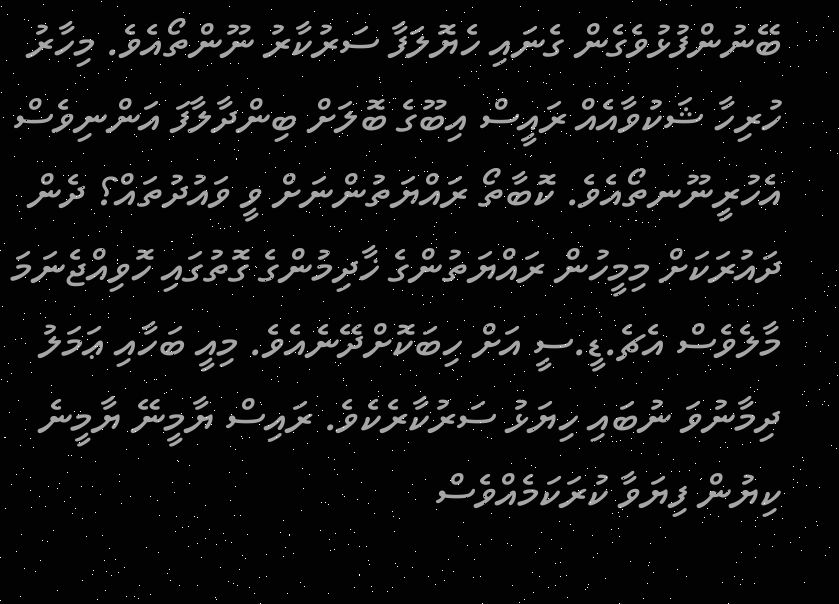ބޭނުންފުޅުވެގެން ގެނައި ހެޔޮލަފާ ސަރުކާރު ނޫންތޯއެވެ. މިހާރު ހުރިހާ ޝަކުވާއެއް ރައީސް އިބޫގެ ބޮލަށް ބިންދާލާފަ އަންނިވެސް އެހުރީނޫނތޯއެވެ. ކޮބާތޯ ރައްޔަތުންނަށް ވީ ވައުދުތައް؟ ދެން ދައުރަކަށް މިމީހުން ރައްޔަތުންގެ ޚާދިމުންގެ ގޮތުގައި ހޮވިއްޖެނަމަ މާލެވެސް އެޗެ.ޑީ.ސީ އަށް ހިބަކޮށްދޭނެއެވެ. މިއީ ބަހާއި ޢަމަލު ދިމާނުވަ ނުބައި ހިޔަޅު ސަރުކާރެކެވެ. ރައިސް ޔާމީނޭ ޔާމީނެ ކިޔުން ފިޔަވާ ކުރަކަމެއްވެސް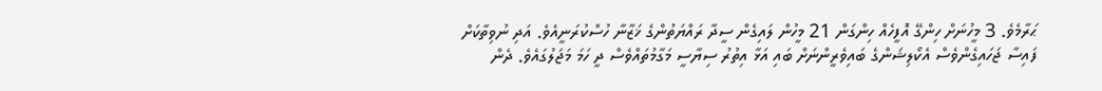ޙަރާމެވެ. 3 މީހުނަށް ހިންގޭ އޮފީހެއް ހިންގަން 21 މީހުން ލައިގެން ސީދާ ރައްޔަތުންގެ ޚަޒާނާ ހުސްކުރަނީއެވެ. އަދި ނުވިތާކަށް ފައިސާ ޖަހައިގެންވެސް އެކޯލިޝަންގެ ބައިވެރީންނަށް ބައި އަޅާ އިތުރު ސިޔާސީ މަގާމުތައްވެސް ދީ ހަމަ މަޖަލުގައެވެ. ދެން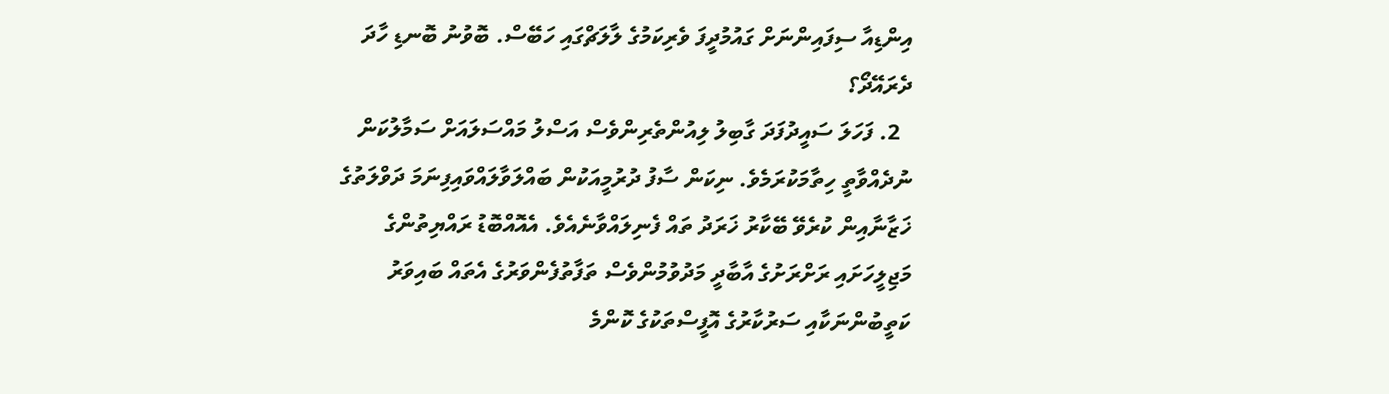އިންޑިއާ ސިފައިންނަށް ގައުމުދީފަ ވެރިކަމުގެ ލާލަޗްގައި ހަބޭސް. ބޮވުނު ބޮނޑި ހާދަ ދެރައޭދޯ؟
  2. ފަހަލަ ސައީދުފަދަ ގާބިލު ލިއުންތެރިންވެސް އަސްލު މައްސަލައަށް ސަމާލުކަން ނުދެއްވާތީ ހިތާމަކުރަމެވެ. ނިކަން ސާފު ދުރުމީއަކުން ބައްލަވާލައްވައިފިނަމަ ދަވްލަތުގެ ޚަޒާނާއިން ކުރެވޭ ބޭކާރު ޚަރަދު ތައް ފެނިލައްވާނެއެވެ. އެއޮއްބޮޑު ރައްޔިތުންގެ މަޖިލީހަށައި ރަށްރަށުގެ އާބާދީ މަދުވުމުންވެސް ތަފާތުފެންވަރުގެ އެތައް ބައިވަރު ކަތީބުންނަކާއި ސަރުކާރުގެ އޮފީސްތަކުގެ ކޮންމެ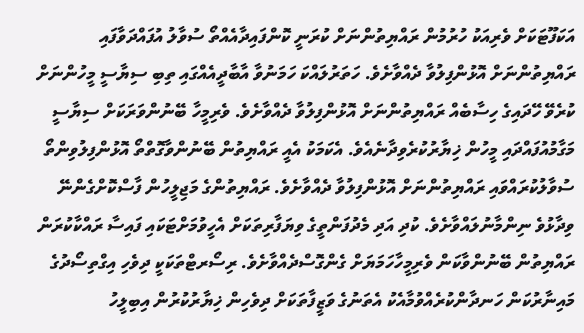އަކަފޫޓަކަށް ވެރިއަކު ހުރުމުން ރައްޔިތުންނަށް ކުރަނީ ކޮންފައިދާއެއްތޯ ސުވާލު އުފައްދަވާފައި ރައްޔިތުންނަށް އޮޅުންފިލުވާ ދެއްވާށެވެ. ހަތަރުލައްކަ ހަމަނުވާ އާބާދީއެއްގައި ތިބި ސިޔާސީ މީހުންނަށް ކުރެވޭ ހޭދައިގެ ހިސާބެއް ރައްޔިތުންނަށް އޮޅުންފިލުވާ ދެއްވާށެވެ. ވެރިމީހާ ބޭނުންވަރަކަށް ސިޔާސީ މަގާމުއުފައްދައި މީހުން ޚިޔާރުކުރެވިދާނެއެވެ. އެކަމަކު އެއީ ރައްޔިތުން ބޭނުންވާގޮތްތޯ އޮޅުންފިލުވިންތޯ ސުވާލުކުރައްވައި ރައްޔިތުންނަށް އޮޅުންފިލުވާ ދެއްވާށެވެ. ރައްޔިތުންގެ މަޖިލީހުން ފާސްކޮށްގެންނޭ ވިދާޅުވެ ނިންމާނުލައްވާށެވެ. ކުދި އަދި މެދުފަންތީގެ ވިޔަފާރިތަކަށް އެހީވުމަށްޓަކައި ފައިސާ ރައްކާކުރަން ރައްޔިތުން ބޭނުންވާކަން ވެރިމީހާހަމަޔަށް ގެންގޮސްދެއްވާށެވެ. ރިސޯރޓްތަކަކީ ދިވެހި އިގްތިސޯދުގެ މައިނާރުކަން ހަނދާންކުރެއްވުމާއެކު އެތަނުގެ ވަޒީފާތަކަށް ދިވެހިން ޚިޔާރުކުރުން އިބިލީހު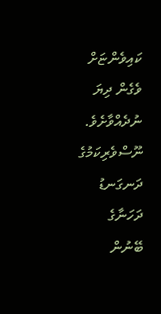ކައިވެންޏަށް ވެގެން ދިޔަ ނުދެއްވާށެވެ. ނޫސްވެރިކަމުގެ ދަނގަނޑު ދަހަނާގެ ބޭނުން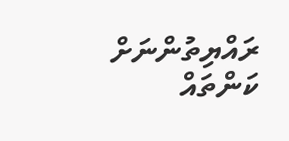ރައްޔިތުންނަށް ކަންތައް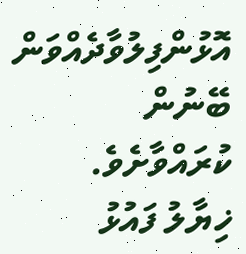އޮޅުންފިލުވާދެއްވަން ބޭނުން ކުރައްވާށެވެ.
ޚިޔާލު ފައުޅު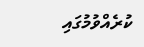ކުރެއްވުމުގައި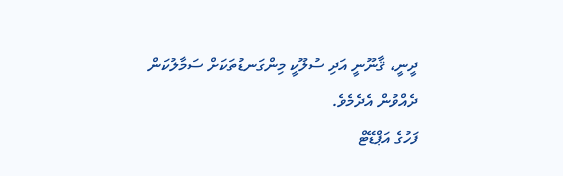ދީނީ، ޤާނޫނީ އަދި ސުލޫކީ މިންގަނޑުތަކަށް ސަމާލުކަން ދެއްވުން އެދެމެވެ.
ފަހުގެ އަޕްޑޭޓް